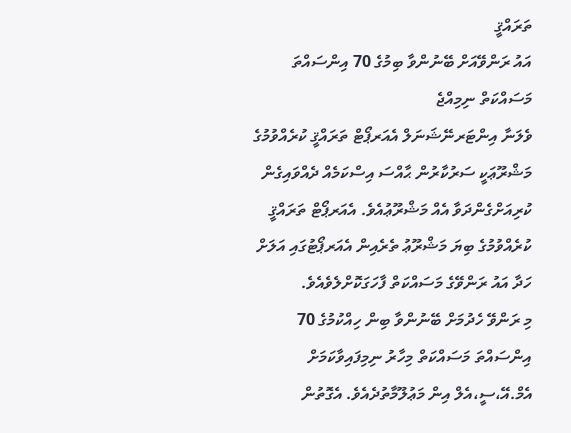ތަރައްޤީ
އައު ރަންވޭއަށް ބޭނުންވާ ބިމުގެ 70 އިންސައްތަ މަސައްކަތް ނިމިއްޖެ
ވެލަނާ އިންޓަރނޭޝަނަލް އެއަރޕޯޓް ތަރައްޤީ ކުރެއްވުމުގެ މަޝްރޫޢަކީ ސަރުކާރުން ޙާއްސަ އިސްކަމެއް ދެއްވައިގެން ކުރިއަށްގެންދަވާ އެއް މަޝްރޫޢުއެވެ. އެއަރޕޯޓް ތަރައްޤީ ކުރެއްވުމުގެ ބިޔަ މަޝްރޫޢު ތެރެއިން އެއަރޕޯޓުގައި އަލަށް ހަދާ އައު ރަންވޭގެ މަސައްކަތް ފާހަގަކޮށްލެވެއެވެ.
މި ރަންވޭ ހެދުމަށް ބޭނުންވާ ބިން ހިއްކުމުގެ 70 އިންސައްތަ މަސައްކަތް މިހާރު ނިމިފައިވާކަމަށް އެމް.އޭ،ސީ،އެލް އިން މަޢުލޫމާތުދެއެވެ. އެގޮތުން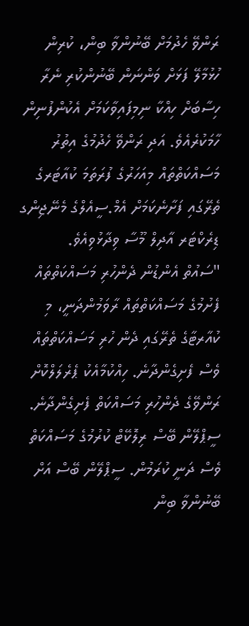ރަންވޭ ހެދުމަށް ބޭނުންވާ ބިން، ކުރިން ހުޅުމާލޭ ފަޅަށް ވަންނަން ބޭނުންކުރި ނެރާ ހިސާބަށް ހިއްކާ ނިމިފައިވާކަމަށް އެކުންފުނިން ހާމަކުރެއެވެ. އަދި ރަންވޭ ހެދުމުގެ އިތުރު މަސައްކަތްތައް މިއަހަރުގެ ފުރަތަމަ ކުއާޓަރގެ ތެރޭގައި ފަށާނެކަމަށް އެމް.ސީއެލްގެ މެނޭޖިންގ ޑިރެކްޓަރ އާދިލް މޫސާ ވިދާޅުވިއެވެ.
"ސައުތް އެންޑުން ދެންހުރި މަސައްކަތްތައް ފެށުމުގެ މަސައްކަތްތައް ރާވަމުންދަނީ، މި ކުއާރޓާގެ ތެރޭގައި ދެން ހުރި މަސައްކަތްތައް ވެސް ފެށިގެންދާނެ. ހިއްކުމާއެކު ޕެރެލަލްކޮށް ރަންވޭގެ ދެންހުރި މަސައްކަތް ފެށިގެންދާނެ. ސީޕްލޭން ބޭސް ރިލޮކޭޓް ކުރުމުގެ މަސައްކަތް ވެސް ދަނީ ކުރަމުން. ސީޕްލޭން ބޭސް އަށް ބޭނުންވާ ބިން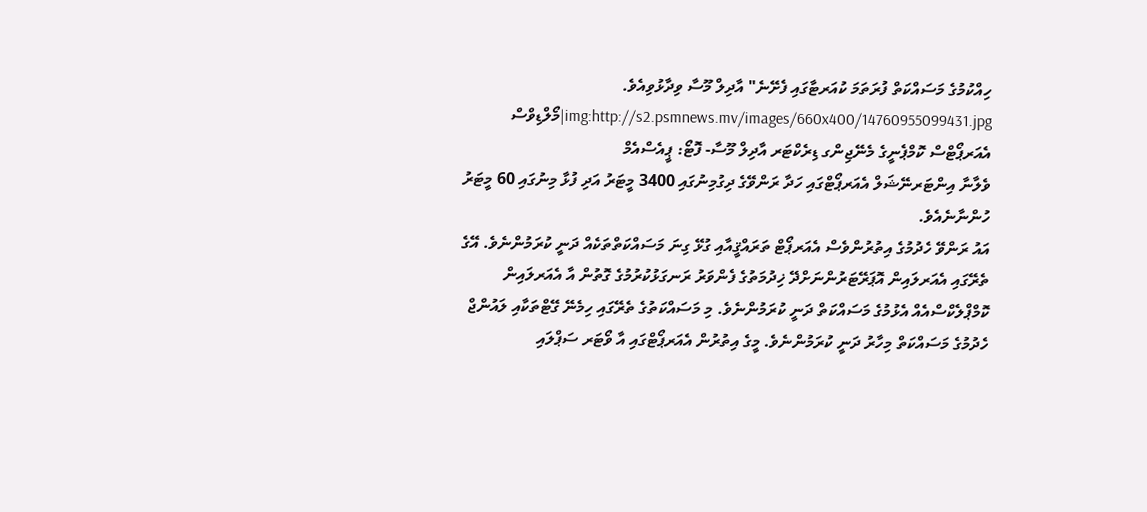ހިއްކުމުގެ މަސައްކަތް ފުރަތަމަ ކުއަރޓާގައި ފެށޭނެ" އާދިލް މޫސާ ވިދާޅުވިއެވެ.
img:http://s2.psmnews.mv/images/660x400/14760955099431.jpg|މޯލްޑިވްސް އެއަރޕޯޓްސް ކޮމްޕެނީގެ މެނޭޖިންގ ޑިރެކްޓަރ އާދިލް މޫސާ- ފޮޓޯ: ޕީއެސްއެމް
ވެލާނާ އިންޓަރނޭޝަލް އެއަރޕޯޓްގައި ހަދާ ރަންވޭގެ ދިގުމިނުގައި 3400 މީޓަރު އަދި ފުޅާ މިނުގައި 60 މީޓަރު ހުންނާނެއެވެ.
އައު ރަންވޭ ހެދުމުގެ އިތުރުންވެސް އެއަރޕޯޓް ތަރައްޤީއާއި ގުޅޭ ގިނަ މަސައްކަތްތަކެއް ދަނީ ކުރަމުންނެވެ. އޭގެ ތެރޭގައި އެއަރލައިން އޮޕަރޭޓަރުންނަށްދޭ ޚިދުމަތުގެ ފެންވަރު ރަނގަޅުކުރުމުގެ ގޮތުން އާ އެއަރލައިން ކޮމްޕްލެކްސްއެއް އެޅުމުގެ މަސައްކަތް ދަނީ ކުރަމުންނެވެ. މި މަސައްކަތުގެ ތެރޭގައި ހިމެނޭ ގޭޓްތަކާއި ލައުންޖް ހެދުމުގެ މަސައްކަތް މިހާރު ދަނީ ކުރަމުންނެވެ. މީގެ އިތުރުން އެއަރޕޯޓްގައި އާ ވޯޓަރ ސަޕްލައި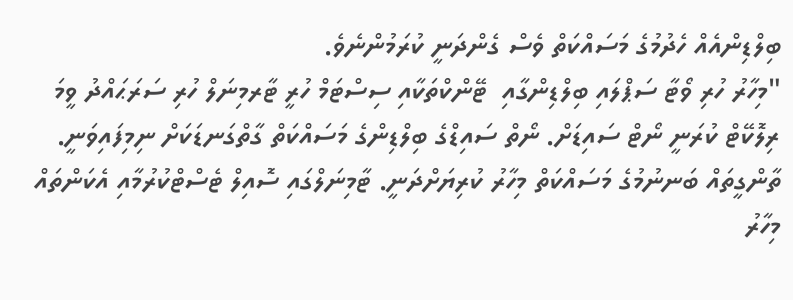ބިލްޑިންއެއް ހެދުމުގެ މަސައްކަތް ވެސް ގެންދަނީ ކުރަމުންނެވެ.
"މިހާރު ހުރި ވޯޓާ ސަޕްލައި ބިލްޑިންގާއި  ޓޭންކްތަކާއި ސިސްޓަމް ހުރީ ޓާރމިނަލް ހުރި ސަރަޙައްދު ވީމަ ރިލޮކޭޓް ކުރަނީ ނޯޓް ސައިޑަށް. ނޯތް ސައިޑްގެ ބިލްޑިންގެ މަސައްކަތް ގާތްގަނޑަކަށް ނިމިފައިވަނީ. ތާންގީތައް ބަނނުމުގެ މަސައްކަތް މިހާރު ކުރިޔަށްދަނީ. ޓާމިނަލްގައި ސޮއިލް ޓެސްޓްކުރުމާއި އެކަންތައް މިހާރު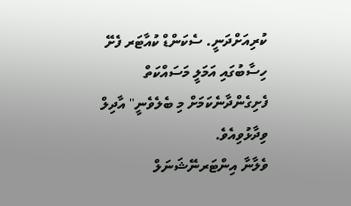ކުރިއަށްދަނީ. ސެކަންޑް ކުއާޓަރ ފެށޭ ހިސާބުގައި އަމަލީ މަސައްކަތް ފެށިގެންދާނެކަމަށް މި ބެލެވެނީ" އާދިލް ވިދާޅުވިއެވެ.
ވެލާނާ އިންޓަރނޭޝަނަލް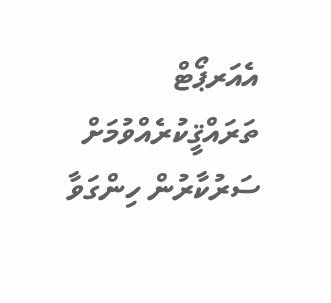އެއަރޕޯޓް ތަރައްޤީކުރެއްވުމަށް ސަރުކާރުން ހިންގަވާ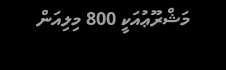މަޝްރޫޢުއަކީ 800 މިލިއަން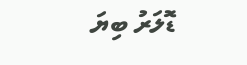ޑޮލަރު ބިޔަ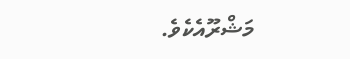މަޝްރޫއެކެވެ.